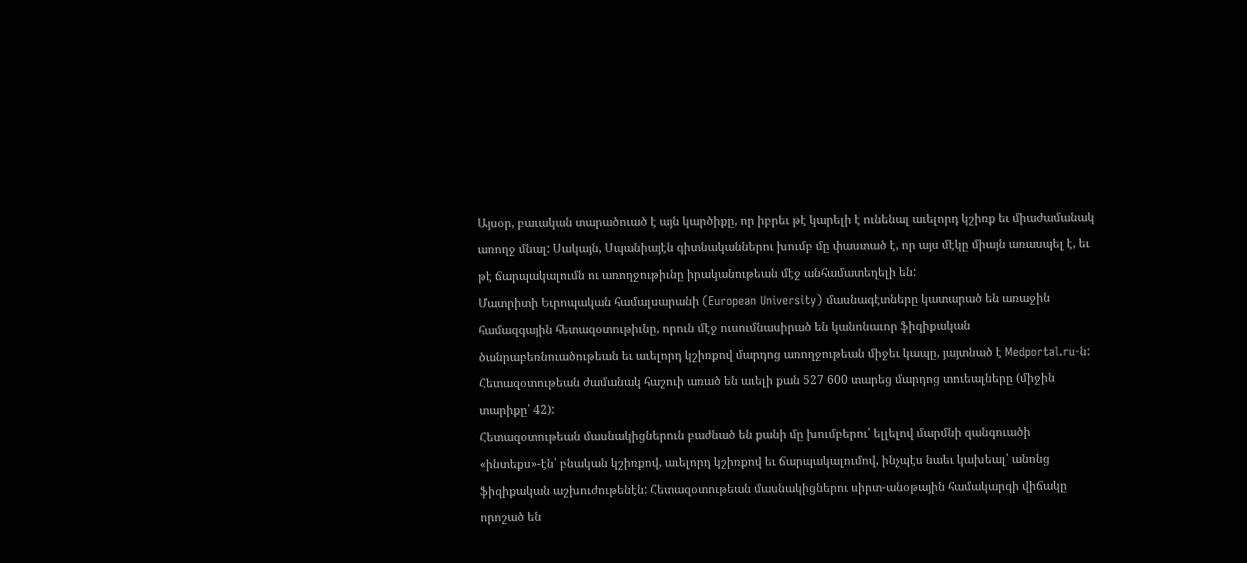Այսօր, բաւական տարածուած է այն կարծիքը, որ իբրեւ թէ կարելի է ունենալ աւելորդ կշիռք եւ միաժամանակ առողջ մնալ: Սակայն, Սպանիայէն գիտնականներու խումբ մը փաստած է, որ այս մէկը միայն առասպել է, եւ թէ ճարպակալումն ու առողջութիւնը իրականութեան մէջ անհամատեղելի են:
Մատրիտի Եւրոպական համալսարանի (European University) մասնագէտները կատարած են առաջին համազգային հետազօտութիւնը, որուն մէջ ուսումնասիրած են կանոնաւոր ֆիզիքական ծանրաբեռնուածութեան եւ աւելորդ կշիռքով մարդոց առողջութեան միջեւ կապը, յայտնած է Medportal.ru-ն: Հետազօտութեան ժամանակ հաշուի առած են աւելի քան 527 600 տարեց մարդոց տուեալները (միջին տարիքը՝ 42):
Հետազօտութեան մասնակիցներուն բաժնած են քանի մը խումբերու՝ ելլելով մարմնի զանգուածի «ինտեքս»-էն՝ բնական կշիռքով, աւելորդ կշիռքով եւ ճարպակալումով, ինչպէս նաեւ կախեալ՝ անոնց ֆիզիքական աշխուժութենէն: Հետազօտութեան մասնակիցներու սիրտ-անօթային համակարգի վիճակը որոշած են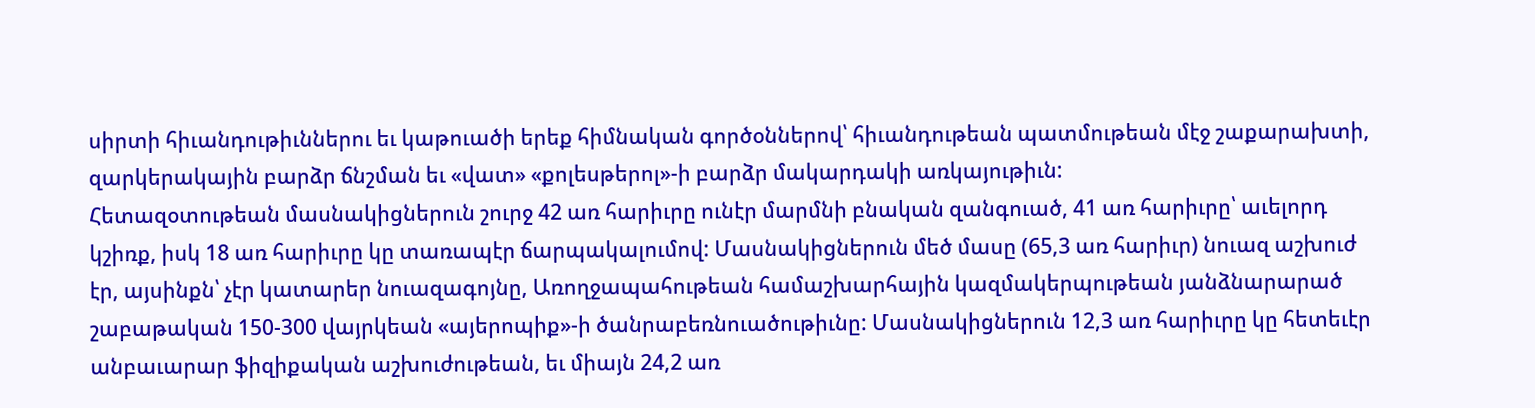սիրտի հիւանդութիւններու եւ կաթուածի երեք հիմնական գործօններով՝ հիւանդութեան պատմութեան մէջ շաքարախտի, զարկերակային բարձր ճնշման եւ «վատ» «քոլեսթերոլ»-ի բարձր մակարդակի առկայութիւն:
Հետազօտութեան մասնակիցներուն շուրջ 42 առ հարիւրը ունէր մարմնի բնական զանգուած, 41 առ հարիւրը՝ աւելորդ կշիռք, իսկ 18 առ հարիւրը կը տառապէր ճարպակալումով: Մասնակիցներուն մեծ մասը (65,3 առ հարիւր) նուազ աշխուժ էր, այսինքն՝ չէր կատարեր նուազագոյնը, Առողջապահութեան համաշխարհային կազմակերպութեան յանձնարարած շաբաթական 150-300 վայրկեան «այերոպիք»-ի ծանրաբեռնուածութիւնը: Մասնակիցներուն 12,3 առ հարիւրը կը հետեւէր անբաւարար ֆիզիքական աշխուժութեան, եւ միայն 24,2 առ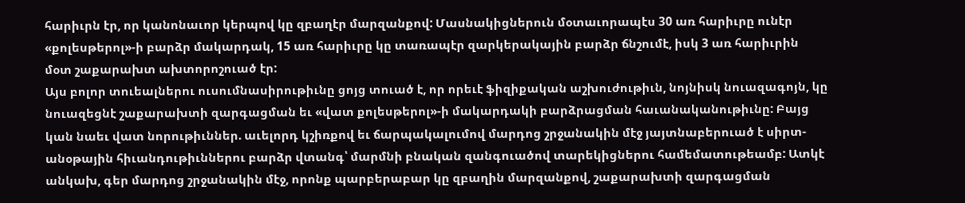հարիւրն էր, որ կանոնաւոր կերպով կը զբաղէր մարզանքով: Մասնակիցներուն մօտաւորապէս 30 առ հարիւրը ունէր «քոլեսթերոլ»-ի բարձր մակարդակ, 15 առ հարիւրը կը տառապէր զարկերակային բարձր ճնշումէ, իսկ 3 առ հարիւրին մօտ շաքարախտ ախտորոշուած էր:
Այս բոլոր տուեալներու ուսումնասիրութիւնը ցոյց տուած է, որ որեւէ ֆիզիքական աշխուժութիւն, նոյնիսկ նուազագոյն, կը նուազեցնէ շաքարախտի զարգացման եւ «վատ քոլեսթերոլ»-ի մակարդակի բարձրացման հաւանականութիւնը: Բայց կան նաեւ վատ նորութիւններ. աւելորդ կշիռքով եւ ճարպակալումով մարդոց շրջանակին մէջ յայտնաբերուած է սիրտ-անօթային հիւանդութիւններու բարձր վտանգ՝ մարմնի բնական զանգուածով տարեկիցներու համեմատութեամբ: Ատկէ անկախ, գեր մարդոց շրջանակին մէջ, որոնք պարբերաբար կը զբաղին մարզանքով, շաքարախտի զարգացման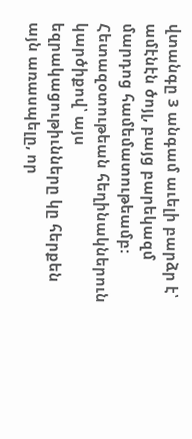վտանգը 3 անգամ աւելի բարձր է՝ ամէնէն ծոյլ, բայց բարեկազմ մարդոց համեմատութեամբ:
Հետազօտութեան հեղինակներուն կարծիքով՝ այս եզրակացութիւնները կը հերքեն այն առասպելը, որ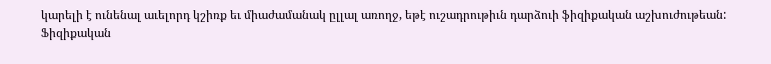կարելի է ունենալ աւելորդ կշիռք եւ միաժամանակ ըլլալ առողջ, եթէ ուշադրութիւն դարձուի ֆիզիքական աշխուժութեան: Ֆիզիքական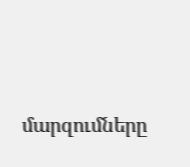մարզումները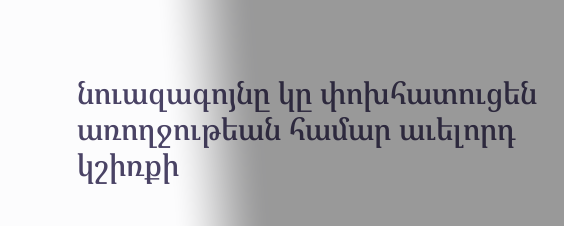նուազագոյնը կը փոխհատուցեն առողջութեան համար աւելորդ կշիռքի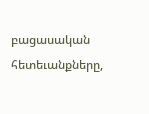բացասական հետեւանքները,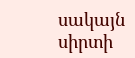սակայն սիրտի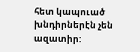հետ կապուած խնդիրներէն չեն ազատիր: